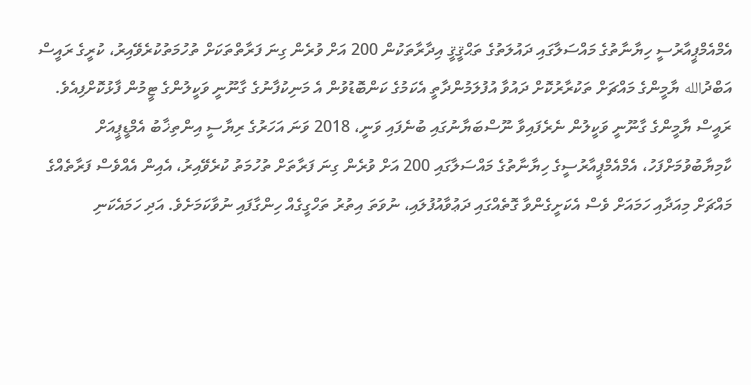އެމްއެމްޕީއާރުސީ ހިޔާނާތުގެ މައްސަލާގައި ދައުލަތުގެ ތަޙްޤީޤީ އިދާރާތަކުން 200 އަށް ވުރެން ގިނަ ފަރާތްތަކަށް ތުހުމަތުކުރެވޭއިރު، ކުރީގެ ރައީސް އަބްދުالله ޔާމީންގެ މައްޗަށް ތަކުރާރުކޮށް ދައުވާ އުފުލަމުންދާތީ އެކަމުގެ ކަންބޮޑުވުން އެ މަނިކުފާނުގެ ގާނޫނީ ވަކީލުންގެ ޓީމުން ފާޅުކޮށްފިއެވެ.
ރައީސް ޔާމީންގެ ގާނޫނީ ވަކީލުން ނެރެފައިވާ ނޫސްބަޔާނުގައި ބުނެފައި ވަނީ، 2018 ވަނަ އަހަރުގެ ރިޔާސީ އިންތިޚާބު އެމްޑީޕީއަށް ކާމިޔާބުވުމަށްފަހު، އެމްއެމްޕީއާރުސީގެ ހިޔާނާތުގެ މައްސަލާގައި 200 އަށް ވުރެން ގިނަ ފަރާތަށް ތުހުމަތު ކުރެވޭއިރު، އެއިން އެއްވެސް ފަރާތެއްގެ މައްޗަށް މިއަދާއި ހަމައަށް ވެސް އެކަށީގެންވާ ގޮތެއްގައި ދަޢުވާއުފުލައި، ނުވަތަ އިތުރު ތަހްގީގެއް ހިންގާފައި ނުވާކަމަށެވެ. އަދި ހަމައެކަނި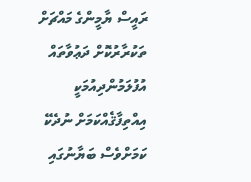ރައީސް ޔާމީންގެ މައްޗަށް ތަކުރާރުކޮށް ދަޢުވާތައް އުފުލަމުންދިއުމަކީ އިއްތިފާޤެއްކަމަށް ނުދެކޭ ކަމަށްވެސް ބަޔާނުގައި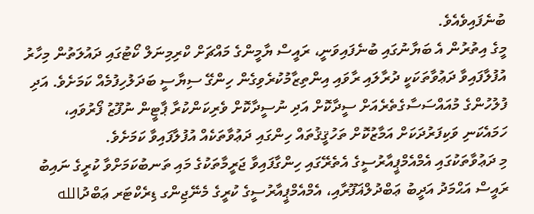ބުނެފައިވެއެވެ.
މީގެ އިތުރުން އެ ބަޔާނުގައި ބުނެފައިވަނީ، ރައީސް ޔާމީންގެ މައްޗަށް ކްރިމިނަލް ކޯޓުގައި ދައުލަތުން މިހާރު އުފުލާފައިވާ ދަޢުވާތަކަކީ ދުރާލައި ރާވައި އިންތިޒާމުކުރެވިގެން ހިންގޭ ސިޔާސީ ބަދަލުހިފުމެއް ކަމަށެވެ. އަދި ފުލުހުންގެ މުއައްސަސާގެތެރެއަށް ސީދާކޮށް އަދި ނުސީދާކޮށް ވެރިކަންކުރާ ޕާޓީން ނުފޫޒު ފޯރުވައި، ހަމައެކަނި ވަކިފަރުދަކަށް އަމާޒުކޮށް ތަހުޤީޤުތައް ހިންގައި ދަޢުވާތަކެއް އުފުލާފައިވާ ކަމަށެވެ.
މި ދަޢުވާތަކުގައި އެމްއެމްޕީއާރުސީގެ އެތެރޭގައި ހިންގާފައިވާ ޖަރީމާތަކުގެ މައި ތަނބުކަމަށްވާ ކުރީގެ ނައިބު ރައީސް އަޙްމަދު އަދީބު ޢަބްދުލްޣަފޫރާއި، އެމްއެމްޕީއާރުސީގެ ކުރީގެ މެނޭޖިންގ ޑިރެކްޓަރ ޢަބްދުالله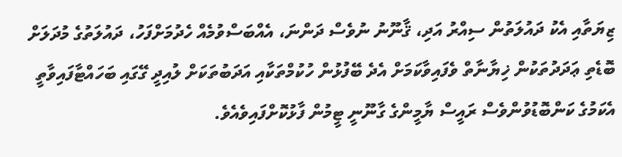ޒިޔަތާއި އެކު ދައުލަތުން ސިއްރު އަދި، ޤާނޫނު ނުވެސް ދަންނަ، އެއްބަސްވުމެއް ހެދުމަށްފަހު، ދައުލަތުގެ މުދަލަށް ބޮޑެތި ޢަދަދުތަކުން ޚިޔާނާތް ވެފައިވާކަމަށް އެދެ ބޭފުޅުން ހުކުމްތަކާއި އަދަބުތަކަށް ލުއިދީ ގޭގައި ބަހައްޓާފައިވާތީ އެކަމުގެ ކަންބޮޑުވުންވެސް ރައީސް ޔާމީންގެ ގާނޫނީ ޓީމުން ފާޅުކޮށްފައިވެއެވެ.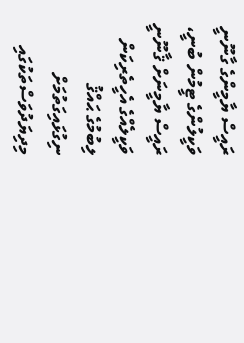ރައީސް ޔާމީންގެ ގާނޫނީ ވަކީލުންގެ ޓީމުން ބުނީ، ރައީސް ޔާމީނަށް ޤާނޫނީ ވަކީލެއްގެ އެހީތެރިކަން ލިބުމުގެ ޙައްޤު ނިގުޅައިގަތުމަށް މިދިޔަދުވަސްތަކުގައި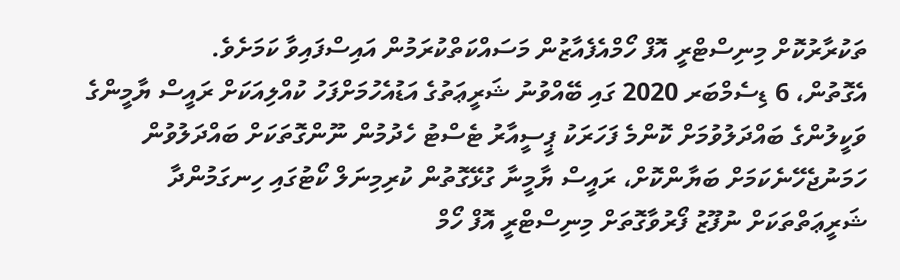ތަކުރާރުކޮށް މިނިސްޓްރީ އޮފް ހޯމްއެފެއާޒުން މަސައްކަތްކުރަމުން އައިސްފައިވާ ކަމަށެވެ.
އެގޮތުން، 6 ޑިސެމްބަރ 2020 ގައި ބޭއްވުނު ޝަރީޢަތުގެ އަޑުއެހުމަށްފަހު ކުއްލިއަކަށް ރައީސް ޔާމީންގެ ވަކީލުންގެ ބައްދަލުވުމަށް ކޮންމެ ފަހަރަކު ޕީސީއާރު ޓެސްޓު ހެދުމުން ނޫންގޮތަކަށް ބައްދަލުވުން ހަމަނުޖެހޭނެކަމަށް ބަޔާންކޮށް، ރައީސް ޔާމީނާ ގުޅޭގޮތުން ކުރިމިނަލް ކޯޓުގައި ހިނގަމުންދާ ޝަރީޢަތްތަކަށް ނުފޫޒު ފޯރުވާގޮތަށް މިނިސްޓްރީ އޮފް ހޯމް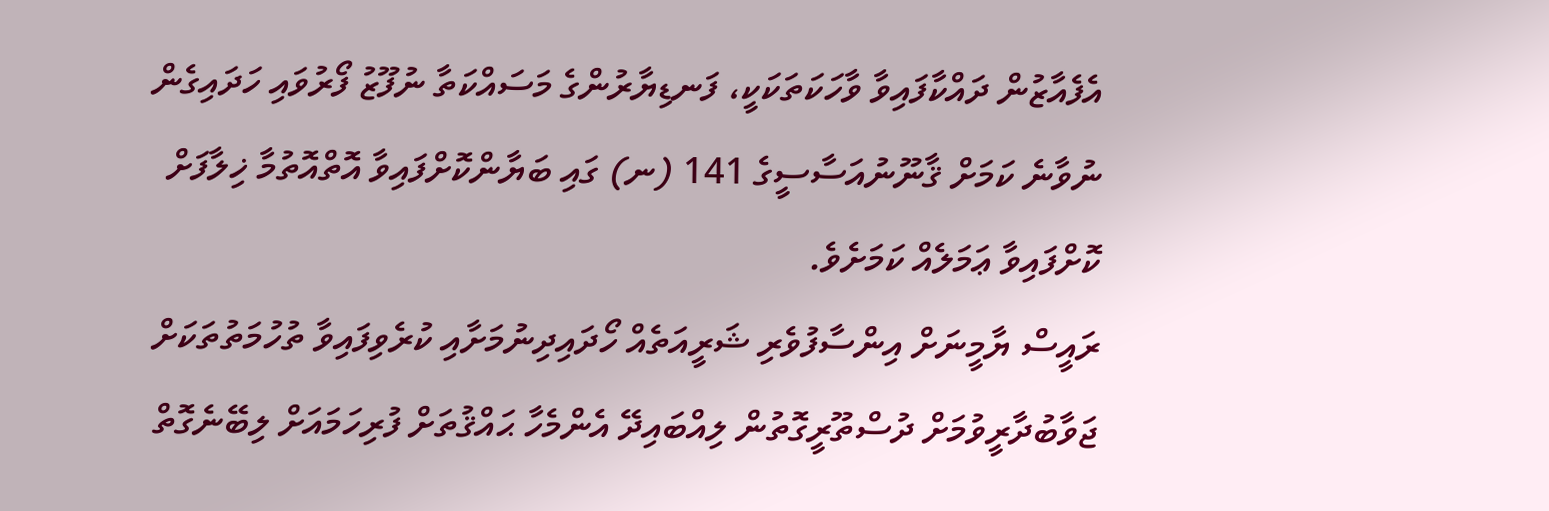އެފެއާޒުން ދައްކާފައިވާ ވާހަކަތަކަކީ، ފަނޑިޔާރުންގެ މަސައްކަތާ ނުފޫޒު ފޯރުވައި ހަދައިގެން ނުވާނެ ކަމަށް ޤާނޫނުއަސާސީގެ 141 (ނ) ގައި ބަޔާންކޮށްފައިވާ އޮތްއޮތުމާ ޚިލާފަށް ކޮށްފައިވާ ޢަމަލެއް ކަމަށެވެ.
ރައީސް ޔާމީނަށް އިންސާފުވެރި ޝަރީއަތެއް ހޯދައިދިނުމަށާއި ކުރެވިފައިވާ ތުހުމަތުތަކަށް ޖަވާބުދާރީވުމަށް ދުސްތޫރީގޮތުން ލިއްބައިދޭ އެންމެހާ ޙައްޤުތަށް ފުރިހަމައަށް ލިބޭނެގޮތް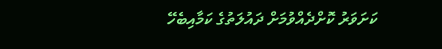ކަށަވަރު ކޮށްދެއްވުމަށް ދައުލަތުގެ ކަމާއިބެހޭ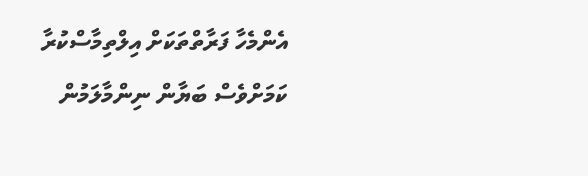އެންމެހާ ފަރާތްތަކަށް އިލްތިމާސްކުރާ ކަމަށްވެސް ބަޔާން ނިންމާލަމުން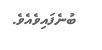ބުނެފައިވެއެވެ.